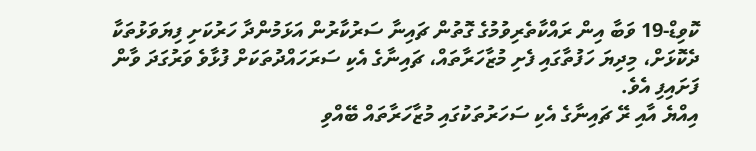ކޮވިޑް-19 ވަބާ އިން ރައްކާތެރިވުމުގެ ގޮތުން ޗައިނާ ސަރުކާރުން އަޅަމުންދާ ހަރުކަށި ފިޔަވަޅުތަކާ ދެކޮޅަށް، މިދިޔަ ހަފުތާގައި ފެށި މުޒާހަރާތައް، ޗައިނާގެ އެކި ސަރަހައްދުތަކަށް ފުޅާވެ ވަރުގަދަ ވާން ފަށައިފި އެވެ.
އިއްޔެ އާއި ރޭ ޗައިނާގެ އެކި ސަހަރުތަކުގައި މުޒާހަރާތައް ބޭއްވި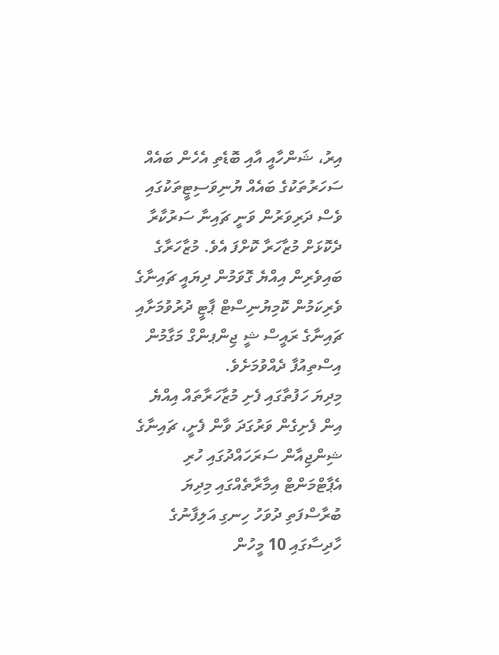އިރު، ޝަންހާއީ އާއި ބޮޑެތި އެހެން ބައެއް ސަހަރުތަކުގެ ބައެއް ޔުނިވަސިޓީތަކުގައި ވެސް ދަރިވަރުން ވަނީ ޗައިނާ ސަރުކާރާ ދެކޮޅަށް މުޒާހަރާ ކޮށްފަ އެވެ. މުޒާހަރާގެ ބައިވެރިން އިއްޔެ ގޮވަމުން ދިޔައީ ޗައިނާގެ ވެރިކަމުން ކޮމިޔުނިސްޓް ޕާޓީ ދުރުވުމަށާއި ޗައިނާގެ ރައީސް ޝީ ޖިންޕންގް މަގާމުން އިސްތިއުފާ ދެއްވުމަށެވެ.
މިދިޔަ ހަފުތާގައި ފެށި މުޒާހަރާތައް އިއްޔެ އިން ފެށިގެން ވަރުގަދަ ވާން ފެށީ، ޗައިނާގެ ޝިންޖިއާން ސަރަހައްދުގައި ހުރި އެޕާޓްމަންޓް އިމާރާތެއްގައި މިދިޔަ ބުރާސްފަތި ދުވަހު ހިނގި އަލިފާނުގެ ހާދިސާގައި 10 މީހުން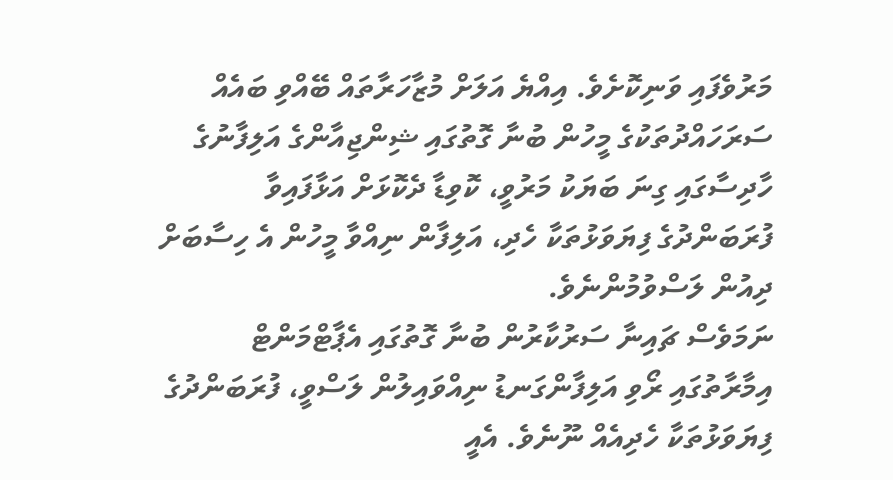މަރުވެފައި ވަނިކޮށެވެ. އިއްޔެ އަލަށް މުޒާހަރާތައް ބޭއްވި ބައެއް ސަރަހައްދުތަކުގެ މީހުން ބުނާ ގޮތުގައި ޝިންޖިއާންގެ އަލިފާނުގެ ހާދިސާގައި ގިނަ ބަޔަކު މަރުވީ، ކޮވިޑާ ދެކޮޅަށް އަޅާފައިވާ ފުރަބަންދުގެ ފިޔަވަޅުތަކާ ހެދި، އަލިފާން ނިއްވާ މީހުން އެ ހިސާބަށް ދިއުން ލަސްވުމުންނެވެ.
ނަމަވެސް ޗައިނާ ސަރުކާރުން ބުނާ ގޮތުގައި އެޕާޓްމަންޓް އިމާރާތުގައި ރޯވި އަލިފާންގަނޑު ނިއްވައިލުން ލަސްވީ، ފުރަބަންދުގެ ފިޔަވަޅުތަކާ ހެދިއެއް ނޫނެވެ. އެއީ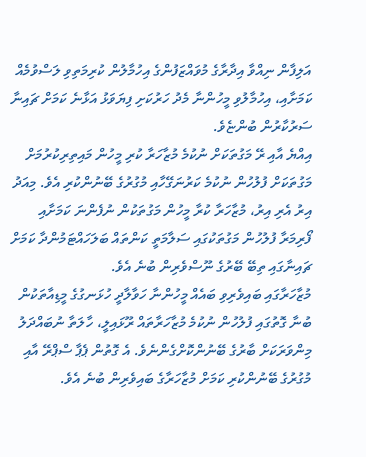އަލިފާން ނިއްވާ އިދާރާގެ މުވައްޒަފުންގެ އިހުމާލުން ކުރިމަތިވި ލަސްވުމެއް ކަމަށާއި، އިހުމާލުވި މީހުންނާ މެދު ހަރުކަށި ފިޔަވަޅު އަޅާނެ ކަމަށް ޗައިނާ ސަރުކާރުން ބުންޏެވެ.
އިއްޔެ އާއި ރޭ މަގުތަކަށް ނުކުމެ މުޒާހަރާ ކުރި މީހުން މައިތިރިކުރުމަށް މަގުތަކަށް ފުލުހުން ނުކުމެ ކަރުނަގޭހާއި މުގުރުގެ ބޭނުންކުރި އެވެ. މިއަދު އިރު އެރި އިރު، މުޒާހަރާ ކުރާ މީހުން މަގުތަކުން ނުފެންނަ ކަމަށާއި ފޯރިމަރާ ފުލުހުން މަގުތަކުގައި ސަލާމަތީ ކަންތައް ބަލަހައްޓަމުންދާ ކަމަށް ޗައިނާގައި ތިބޭ ބޭރުގެ ނޫސްވެރިން ބުނެ އެވެ.
މުޒާހަރާގައި ބައިވެރިވި ބައެއް މީހުންނާ ހަވާލާދީ ހުޅަނގުގެ މީޑިއާތަކުން ބުނާ ގޮތުގައި ފުލުހުން ނުކުމެ މުޒާހަރާތައް ރޫޅައިލީ، ހާލަތާ ނުބައްދަލު މިންވަރަކަށް ބާރުގެ ބޭނުންކޮށްގެންނެވެ. އެ ގޮތުން ޕެޕާ ސްޕްރޭ އާއި މުގުރުގެ ބޭނުންކުރި ކަމަށް މުޒާހަރާގެ ބައިވެރިން ބުނެ އެވެ.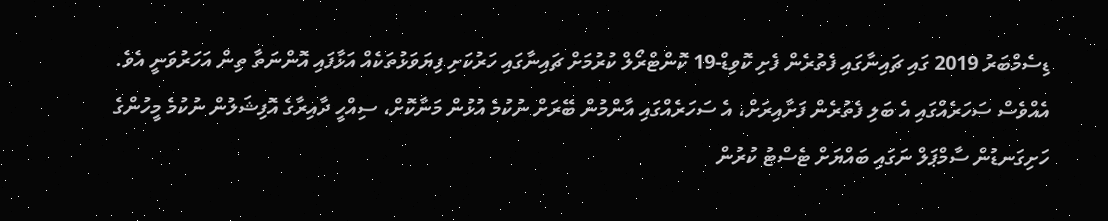ޑިސެމްބަރު 2019 ގައި ޗައިނާގައި ފެތުރެން ފެށި ކޮވިޑް-19 ކޮންޓްރޯލް ކުރުމަށް ޗައިނާގައި ހަރުކަށި ފިޔަވަޅުތަކެއް އަޅާފައި އޮންނަތާ ތިން އަހަރުވަނީ އެވެ. އެއްވެސް ސަހަރެއްގައި އެ ބަލި ފެތުރެން ފަށާއިރަށް، އެ ސަހަރެއްގައި އާންމުން ބޭރަށް ނުކުމެ އުޅުން މަނާކޮށް، ސިއްހީ ދާއިރާގެ އޮފިޝަލުން ނުކުމެ މީހުންގެ ހަށިގަނޑުން ސާމްޕަލް ނަގައި ބައްޔަށް ޓެސްޓު ކުރުން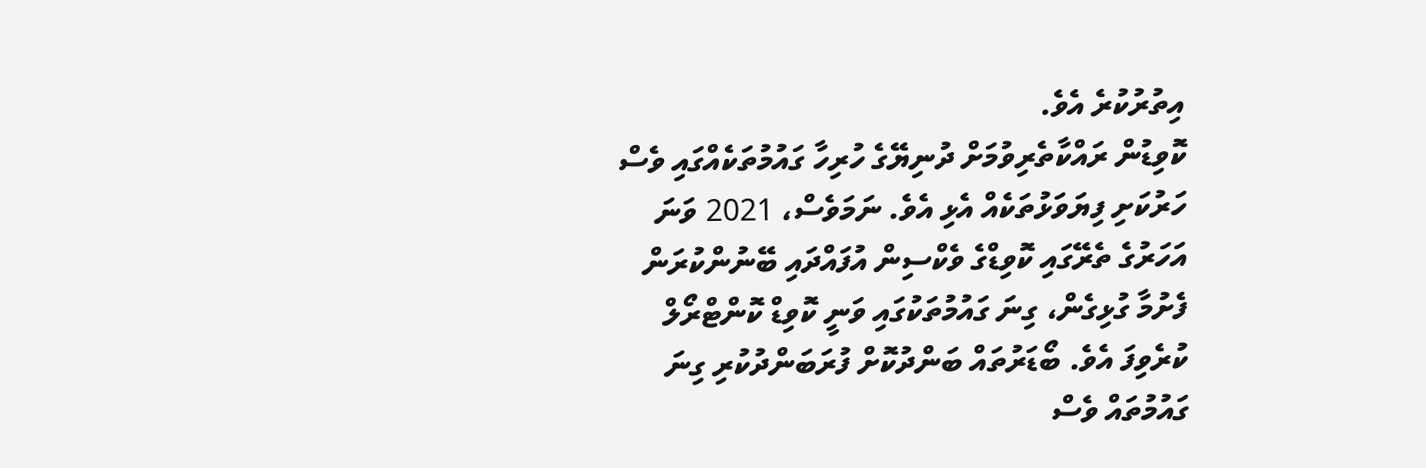އިތުރުކުރެ އެވެ.
ކޮވިޑުން ރައްކާތެރިވުމަށް ދުނިޔޭގެ ހުރިހާ ގައުމުތަކެއްގައި ވެސް ހަރުކަށި ފިޔަވަޅުތަކެއް އެޅި އެވެ. ނަމަވެސް، 2021 ވަނަ އަހަރުގެ ތެރޭގައި ކޮވިޑްގެ ވެކްސިން އުފައްދައި ބޭނުންކުރަން ފެށުމާ ގުޅިގެން، ގިނަ ގައުމުތަކުގައި ވަނީ ކޮވިޑް ކޮންޓްރޯލް ކުރެވިފަ އެވެ. ބޯޑަރުތައް ބަންދުކޮށް ފުރަބަންދުކުރި ގިނަ ގައުމުތައް ވެސް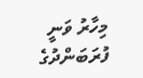މިހާރު ވަނީ ފުރަބަންދުގެ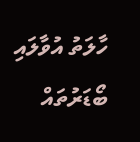ހާލަތު އުވާލައި ބޯޑަރުތައް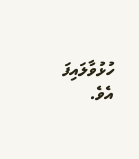ހުޅުވާލައިފަ އެވެ.